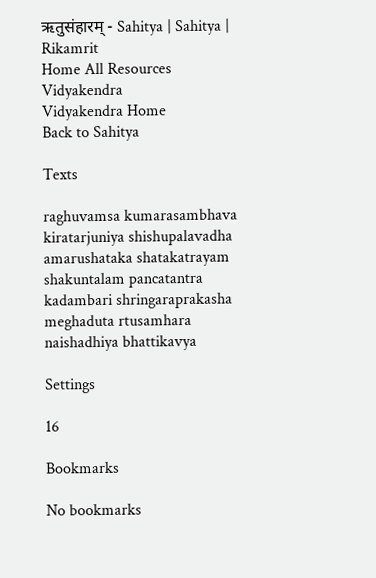ऋतुसंहारम् - Sahitya | Sahitya | Rikamrit
Home All Resources
Vidyakendra
Vidyakendra Home
Back to Sahitya

Texts

raghuvamsa kumarasambhava kiratarjuniya shishupalavadha amarushataka shatakatrayam shakuntalam pancatantra kadambari shringaraprakasha meghaduta rtusamhara naishadhiya bhattikavya

Settings

16

Bookmarks

No bookmarks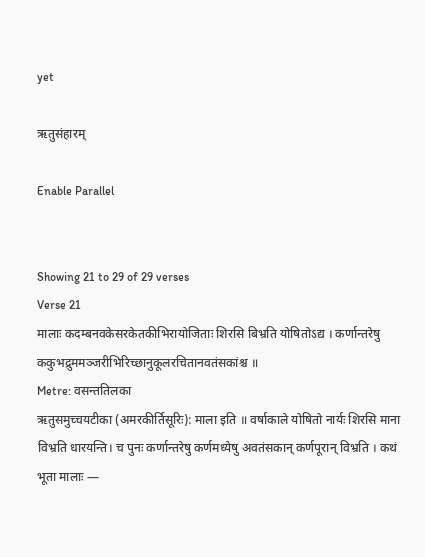yet

ऋतुसंहारम्

Enable Parallel


Showing 21 to 29 of 29 verses
Verse 21
मालाः कदम्बनवकेसरकेतकीभिरायोजिताः शिरसि बिभ्रति योषितोऽद्य । कर्णान्तरेषु ककुभद्रुममञ्जरीभिरिच्छानुकूलरचितानवतंसकांश्च ॥
Metre: वसन्ततिलका
ऋतुसमुच्चयटीका (अमरकीर्तिसूरिः): माला इति ॥ वर्षाकाले योषितो नार्यः शिरसि माना विभ्रति धारयन्ति। च पुनः कर्णान्तरेषु कर्णमध्येषु अवतंसकान् कर्णपूरान् विभ्रति । कथं भूता मालाः —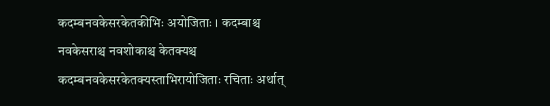कदम्बनवकेसरकेतकीभिः अयोजिताः । कदम्बाश्च नवकेसराश्च नवशोकाश्च केतक्यश्च कदम्बनवकेसरकेतक्यस्ताभिरायोजिताः रचिताः अर्थात्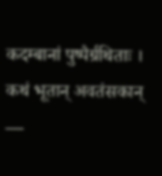कदम्बानां पुष्पैर्ग्रथिताः । कथं भूतान् अवतंसकान् —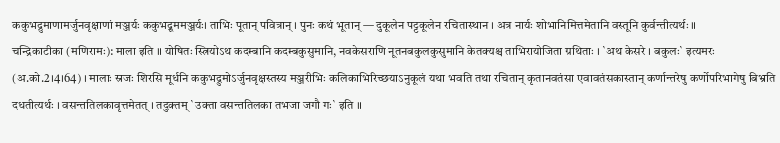ककुभद्रुमाणामर्जुनवृक्षाणां मञ्जर्यः ककुभद्रूममञ्जर्यः। ताभिः पूतान् पवित्रान् । पुनः कथं भूतान् — दुकूलेन पट्टकूलेन रचितास्थान । अत्र नार्यः शोभानिमित्तमेतानि वस्तूनि कुर्वन्तीत्यर्थः ॥
चन्द्रिकाटीका (मणिरामः): माला इति ॥ योषितः स्त्रियोऽथ कदम्बानि कदम्बकुसुमानि, नवकेसराणि नूतनबकुलकुसुमानि केतक्यश्च ताभिरायोजिता ग्रथिताः । `अथ केसरे । बकुलः` इत्यमरः (अ.को.2।4।64) । मालाः स्रजः शिरसि मूर्धनि ककुभद्रुमोऽर्जुनवृक्षस्तस्य मञ्जरीभिः कलिकाभिरिच्छयाऽनुकूलं यथा भवति तथा रचितान् कृतानवतंसा एवावतंसकास्तान् कर्णान्तरेषु कर्णोपरिभागेषु बिभ्रति दधतीत्यर्थः । वसन्ततिलकावृत्तमेतत् । तदुक्तम् `उक्ता वसन्ततिलका तभजा जगौ गः` इति ॥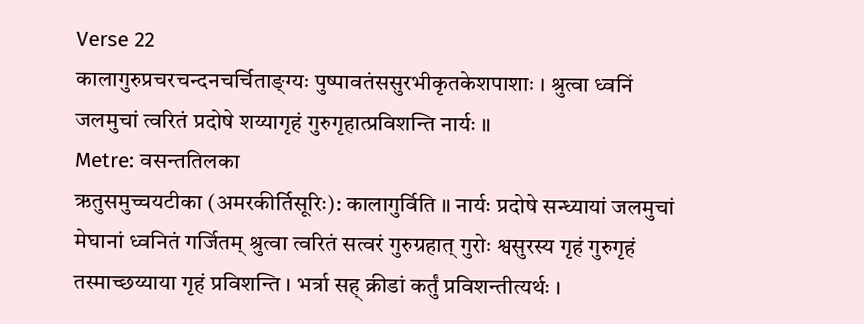Verse 22
कालागुरुप्रचरचन्दनचर्चिताङ्ग्यः पुष्पावतंससुरभीकृतकेशपाशाः । श्रुत्वा ध्वनिं जलमुचां त्वरितं प्रदोषे शय्यागृहं गुरुगृहात्प्रविशन्ति नार्यः ॥
Metre: वसन्ततिलका
ऋतुसमुच्चयटीका (अमरकीर्तिसूरिः): कालागुर्विति ॥ नार्यः प्रदोषे सन्ध्यायां जलमुचां मेघानां ध्वनितं गर्जितम् श्रुत्वा त्वरितं सत्वरं गुरुग्रहात् गुरोः श्वसुरस्य गृहं गुरुगृहं तस्माच्छय्याया गृहं प्रविशन्ति । भर्त्रा सह् क्रीडां कर्तुं प्रविशन्तीत्यर्थः ।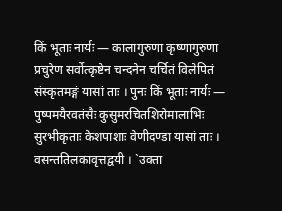किं भूताः नार्यः — कालागुरुणा कृष्णागुरुणा प्रचुरेण सर्वोत्कृष्टेन चन्दनेन चर्चितं विलेपितं संस्कृतमङ्गं यासां ताः । पुनः किं भूताः नार्यः — पुष्पमयैरवतंसैः कुसुमरचितशिरोमालाभिः सुरभीकृताः केशपाशाः वेणीदण्डा यासां ताः । वसन्ततिलकावृत्तद्वयी । `उक्ता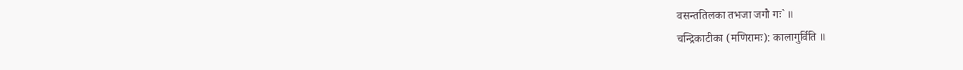वसन्ततिलका तभजा जगौ गः` ॥
चन्द्रिकाटीका (मणिरामः): कालागुर्विति ॥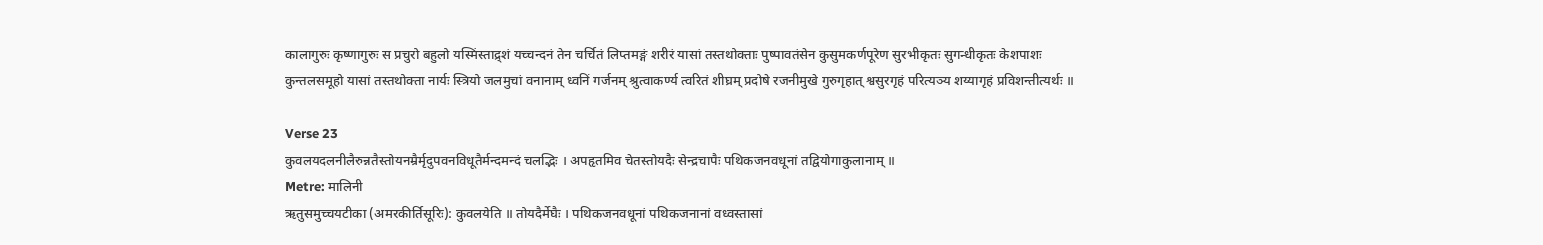कालागुरुः कृष्णागुरुः स प्रचुरो बहुलो यस्मिंस्ताद्र्शं यच्चन्दनं तेन चर्चितं लिप्तमङ्गं शरीरं यासां तस्तथोक्ताः पुष्पावतंसेन कुसुमकर्णपूरेण सुरभीकृतः सुगन्धीकृतः केशपाशः कुन्तलसमूहो यासां तस्तथोक्ता नार्यः स्त्रियो जलमुचां वनानाम् ध्वनिं गर्जनम् श्रुत्वाकर्ण्य त्वरितं शीघ्रम् प्रदोषे रजनीमुखे गुरुगृहात् श्वसुरगृहं परित्यञ्य शय्यागृहं प्रविशन्तीत्यर्थः ॥

Verse 23
कुवलयदलनीलैरुन्नतैस्तोयनम्रैर्मृदुपवनविधूतैर्मन्दमन्दं चलद्भिः । अपहृतमिव चेतस्तोयदैः सेन्द्रचापैः पथिकजनवधूनां तद्वियोगाकुलानाम् ॥
Metre: मालिनी
ऋतुसमुच्चयटीका (अमरकीर्तिसूरिः): कुवलयेति ॥ तोयदैर्मेघैः । पथिकजनवधूनां पथिकजनानां वध्वस्तासां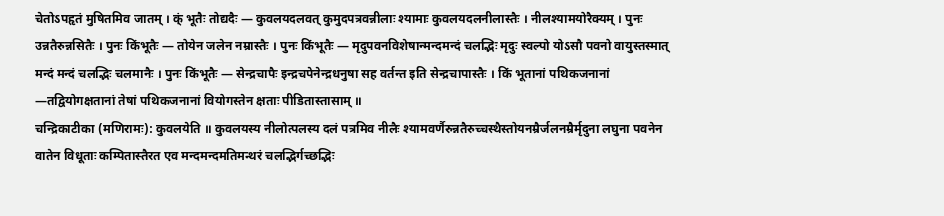चेतोऽपहृतं मुषितमिव जातम् । क्ं भूतैः तोद्यदैः — कुवलयदलवत् कुमुदपत्रवन्नीलाः श्यामाः कुवलयदलनीलास्तैः । नीलश्यामयोरैक्यम् । पुनः उन्नतैरुन्नसितैः । पुनः किंभूतैः — तोयेन जलेन नम्रास्तैः । पुनः किंभूतैः — मृदुपवनविशेषान्मन्दमन्दं चलद्भिः मृदुः स्वल्पो योऽसौ पवनो वायुस्तस्मात् मन्दं मन्दं चलद्भिः चलमानैः । पुनः किंभूतैः — सेन्द्रचापैः इन्द्रचपेनेन्द्रधनुषा सह वर्तन्त इति सेन्द्रचापास्तैः । किं भूतानां पथिकजनानां —तद्वियोगक्षतानां तेषां पथिकजनानां वियोगस्तेन क्षताः पीडितास्तासाम् ॥
चन्द्रिकाटीका (मणिरामः): कुवलयेति ॥ कुवलयस्य नीलोत्पलस्य दलं पत्रमिव नीलैः श्यामवर्णैरुन्नतैरुच्चस्थैस्तोयनम्रैर्जलनम्रैर्मृदुना लघुना पवनेन वातेन विधूताः कम्पितास्तैरत एव मन्दमन्दमतिमन्थरं चलद्भिर्गच्छद्भिः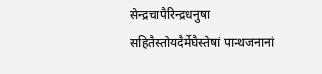सेन्द्रचापैरिन्द्रधनुषा सहितैस्तोयदैर्मेघैस्तेषां पान्थजनानां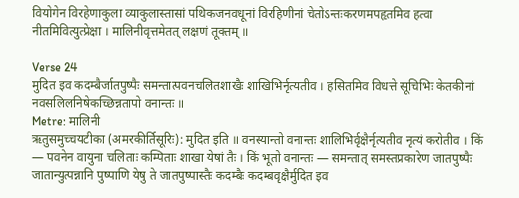वियोगेन विरहेणाकुला व्याकुलास्तासां पथिकजनवधूनां विरहिणीनां चेतोऽन्तःकरणमपहृतमिव हत्वा नीतमिवित्युत्प्रेक्षा । मालिनीवृत्तमेतत् लक्षणं तूक्तम् ॥

Verse 24
मुदित इव कदम्बैर्जातपुष्पैः समन्तात्पवनचलितशाखैः शाखिभिर्नृत्यतीव । हसितमिव विधत्ते सूचिभिः केतकीनां नवसलिलनिषेकच्छिन्नतापो वनान्तः ॥
Metre: मालिनी
ऋतुसमुच्चयटीका (अमरकीर्तिसूरिः): मुदित इति ॥ वनस्यान्तो वनान्तः शालिभिर्वृक्षैर्नृत्यतीव नृत्यं करोतीव । किं — पवनेन वायुना चलिताः कम्पिताः शाखा येषां तैः । किं भूतो वनान्तः — समन्तात् समस्तप्रकारेण जातपुष्पैः जातान्युत्पन्नानि पुष्पाणि येषु ते जातपुष्पास्तैः कदम्बैः कदम्बवृक्षैर्मुदित इव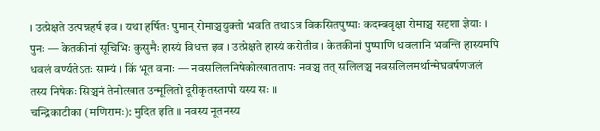। उत्प्रेक्षते उत्पन्नहर्ष इव । यथा हर्षितः पुमान् रोमाञ्चयुक्तो भवति तथाऽत्र विकसितपुष्पाः कदम्बवृक्षा रोमाञ्च सदृशा ज्ञेयाः । पुनः — केतकीनां सूचिभिः कुसुमैः हास्यं विधत्त इव । उत्प्रेक्षते हास्यं करोतीव । केतकीनां पुष्पाणि धवलानि भवन्ति हास्यमपि धवलं वर्ण्यतेऽतः साम्यं । किं भूत वनाः — नवसलिलनिषेकोत्खाततापः नवञ्च तत् सलिलञ्च नवसलिलमर्थान्मेघवर्षणजलं तस्य निषेकः सिञ्चनं तेनोत्खात उन्मूलितो दूरीकृतस्तापो यस्य सः ॥
चन्द्रिकाटीका (मणिरामः): मुदित इति ॥ नवस्य नूतनस्य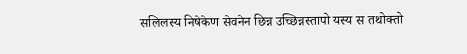सलिलस्य निषेकेण सेवनेन छिन्न उच्छिन्नस्तापो यस्य स तथोक्तो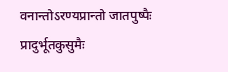वनान्तोऽरण्यप्रान्तो जातपुष्पैः प्रादुर्भूतकुसुमैः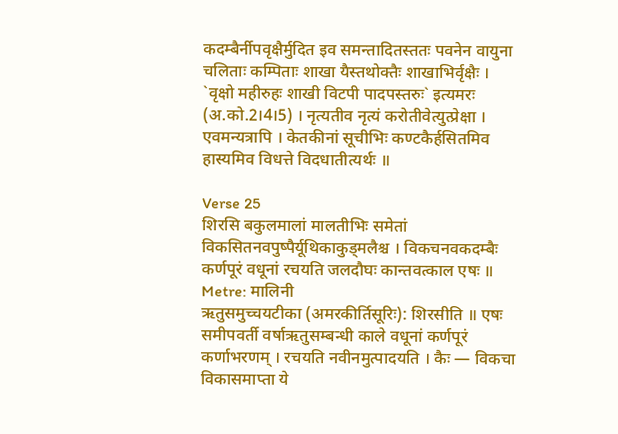कदम्बैर्नीपवृक्षैर्मुदित इव समन्तादितस्ततः पवनेन वायुना चलिताः कम्पिताः शाखा यैस्तथोक्तैः शाखाभिर्वृक्षैः । `वृक्षो महीरुहः शाखी विटपी पादपस्तरुः` इत्यमरः (अ.को.2।4।5) । नृत्यतीव नृत्यं करोतीवेत्युत्प्रेक्षा । एवमन्यत्रापि । केतकीनां सूचीभिः कण्टकैर्हसितमिव हास्यमिव विधत्ते विदधातीत्यर्थः ॥

Verse 25
शिरसि बकुलमालां मालतीभिः समेतां विकसितनवपुष्पैर्यूथिकाकुड्मलैश्च । विकचनवकदम्बैः कर्णपूरं वधूनां रचयति जलदौघः कान्तवत्काल एषः ॥
Metre: मालिनी
ऋतुसमुच्चयटीका (अमरकीर्तिसूरिः): शिरसीति ॥ एषः समीपवर्ती वर्षाऋतुसम्बन्धी काले वधूनां कर्णपूरं कर्णाभरणम् । रचयति नवीनमुत्पादयति । कैः — विकचा विकासमाप्ता ये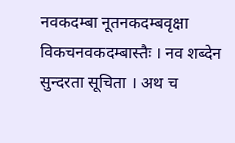नवकदम्बा नूतनकदम्बवृक्षा विकचनवकदम्बास्तैः । नव शब्देन सुन्दरता सूचिता । अथ च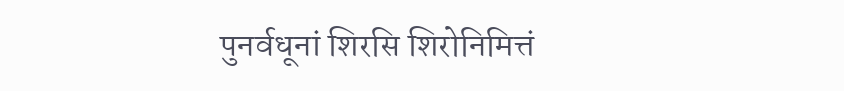पुनर्वधूनां शिरसि शिरोनिमित्तं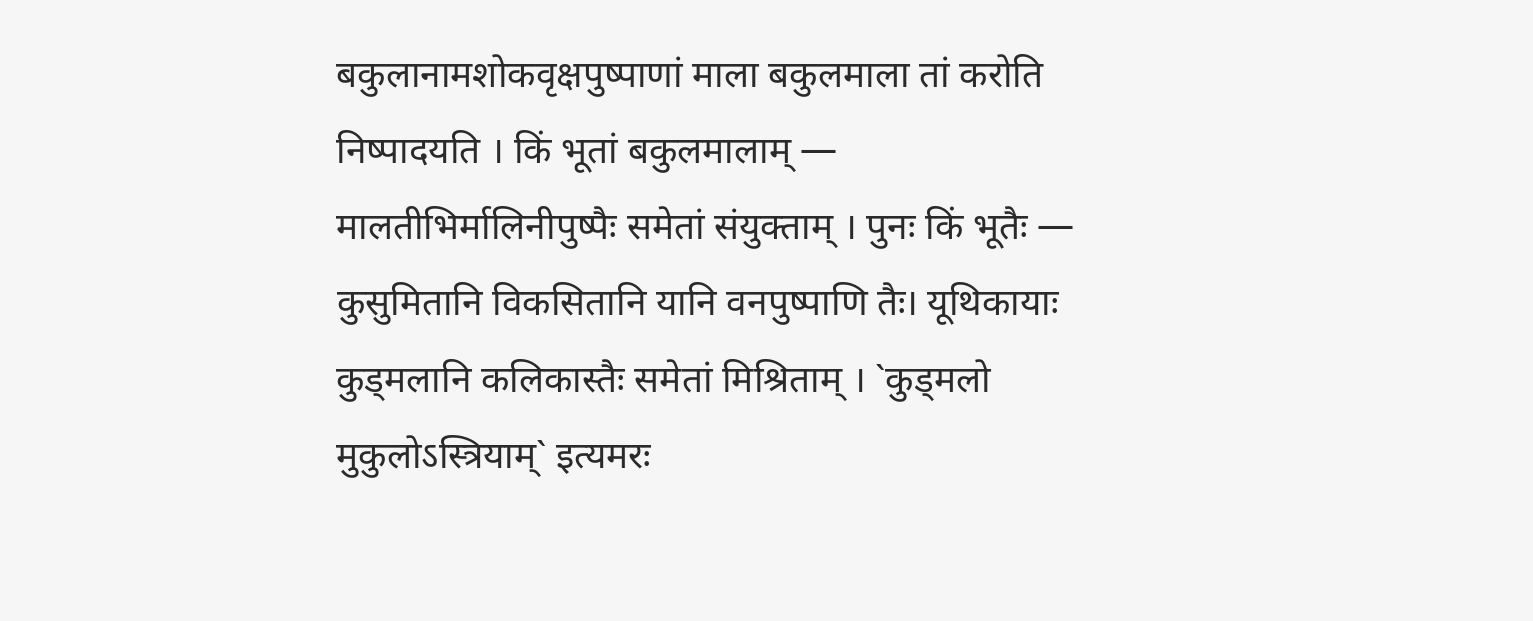बकुलानामशोकवृक्षपुष्पाणां माला बकुलमाला तां करोति निष्पादयति । किं भूतां बकुलमालाम् — मालतीभिर्मालिनीपुष्पैः समेतां संयुक्ताम् । पुनः किं भूतैः — कुसुमितानि विकसितानि यानि वनपुष्पाणि तैः। यूथिकायाः कुड्मलानि कलिकास्तैः समेतां मिश्रिताम् । `कुड्मलो मुकुलोऽस्त्रियाम्` इत्यमरः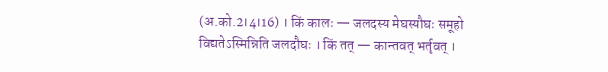(अ.को.2।4।16) । किं कालः — जलदस्य मेघस्यौघः समूहो विद्यतेऽस्मिन्निति जलदौघः । किं तत् — कान्तवत् भर्तृवत् ।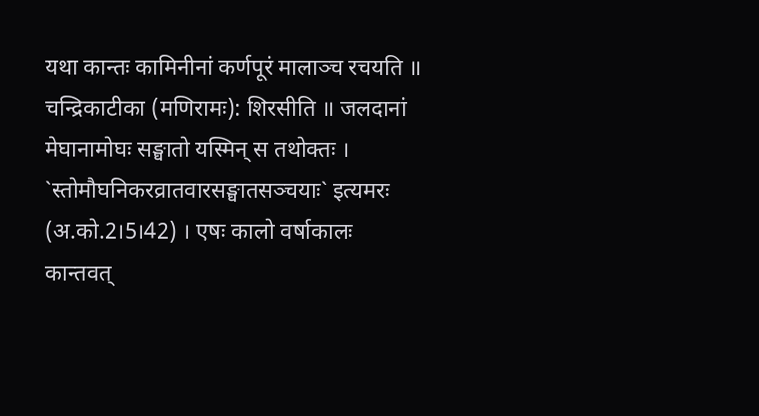यथा कान्तः कामिनीनां कर्णपूरं मालाञ्च रचयति ॥
चन्द्रिकाटीका (मणिरामः): शिरसीति ॥ जलदानां मेघानामोघः सङ्घातो यस्मिन् स तथोक्तः । `स्तोमौघनिकरव्रातवारसङ्घातसञ्चयाः` इत्यमरः (अ.को.2।5।42) । एषः कालो वर्षाकालः कान्तवत्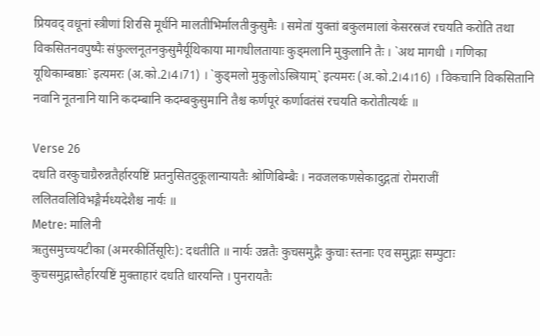प्रियवद् वधूनां स्त्रीणां शिरसि मूर्धनि मालतीभिर्मालतीकुसुमैः । समेतां युक्तां बकुलमालां केसरस्रजं रचयति करोति तथा विकसितनवपुष्पैः संफ़ुल्लनूतनकुसुमैर्यूथिकाया मागधीलतायाः कुड्मलानि मुकुलानि तैः । `अथ मागधी । गणिका यूथिकाम्बष्ठाः` इत्यमरः (अ.को.2।4।71) । `कुड्मलो मुकुलोऽस्त्रियाम्` इत्यमरः (अ.को.2।4।16) । विकचानि विकसितानि नवानि नूतनानि यानि कदम्बानि कदम्बकुसुमानि तैश्च कर्णपूरं कर्णावतंसं रचयति करोतीत्यर्थः ॥

Verse 26
दधति वरकुचाग्रैरुन्नतैर्हारयष्टिं प्रतनुसितदुकूलान्यायतैः श्रोणिबिम्बैः । नवजलकणसेकादुद्गतां रोमराजीं ललितवलिविभङ्गैर्मध्यदेशैश्च नार्यः ॥
Metre: मालिनी
ऋतुसमुच्चयटीका (अमरकीर्तिसूरिः): दधतीति ॥ नार्यः उन्नतैः कुचसमुद्गैः कुचाः स्तनाः एव समुद्गाः सम्पुटाः कुचसमुद्गास्तैर्हारयष्टिं मुक्ताहारं दधति धारयन्ति । पुनरायतैः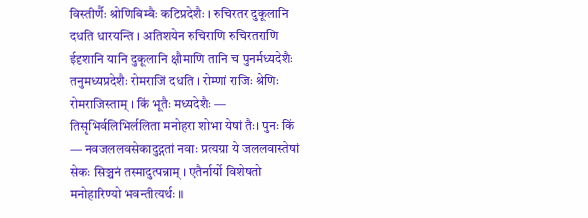विस्तीर्णैः श्रोणिबिम्बैः कटिप्रदेशैः । रुचिरतर दुकूलानि दधति धारयन्ति । अतिशयेन रुचिराणि रुचिरतराणि ईदृशानि यानि दुकूलानि क्षौमाणि तानि च पुनर्मध्यदेशैः तनुमध्यप्रदेशैः रोमराजिं दधति । रोम्णां राजिः श्रेणिः रोमराजिस्ताम् । किं भूतैः मध्यदेशैः — तिसृभिर्वलिभिर्ललिता मनोहरा शोभा येषां तैः। पुनः किं — नवजललवसेकादुद्गतां नवाः प्रत्यग्रा ये जललवास्तेषां सेकः सिञ्चनं तस्मादुत्पन्नाम् । एतैर्नार्यो विशेषतो मनोहारिण्यो भवन्तीत्यर्थः ॥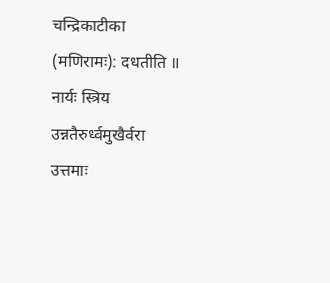चन्द्रिकाटीका (मणिरामः): दधतीति ॥ नार्यः स्त्रिय उन्नतैरुर्ध्वमुखैर्वरा उत्तमाः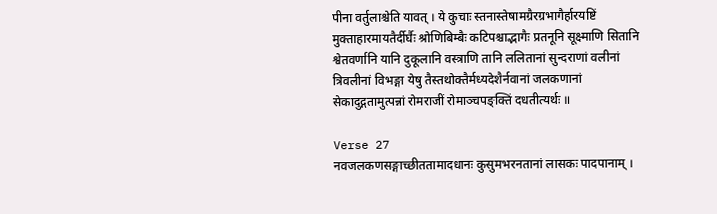पीना वर्तुलाश्चेति यावत् । ये कुचाः स्तनास्तेषामग्रैरग्रभागैर्हारयष्टिं मुक्ताहारमायतैर्दीर्घैः श्रोणिबिम्बैः कटिपश्चाद्भागैः प्रतनूनि सूक्ष्माणि सितानि श्वेतवर्णानि यानि दुकूलानि वस्त्राणि तानि ललितानां सुन्दराणां वलीनां त्रिवलीनां विभङ्गा येषु तैस्तथोक्तैर्मध्यदेशैर्नवानां जलकणानां सेकादुद्गतामुत्पन्नां रोमराजीं रोमाञ्चपङ्क्तिं दधतीत्यर्थः ॥

Verse 27
नवजलकणसङ्गाच्छीततामादधानः कुसुमभरनतानां लासकः पादपानाम् ।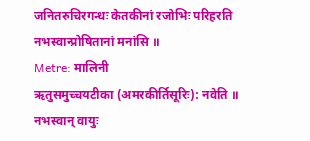जनितरुचिरगन्धः केतकीनां रजोभिः परिहरति नभस्वान्प्रोषितानां मनांसि ॥
Metre: मालिनी
ऋतुसमुच्चयटीका (अमरकीर्तिसूरिः): नवेति ॥ नभस्वान् वायुः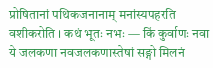प्रोषितानां पथिकजनानाम् मनांस्यपहरति वशीकरोति । कथं भूतः नभः — किं कुर्वाणः नवा ये जलकणा नवजलकणास्तेषां सङ्गो मिलनं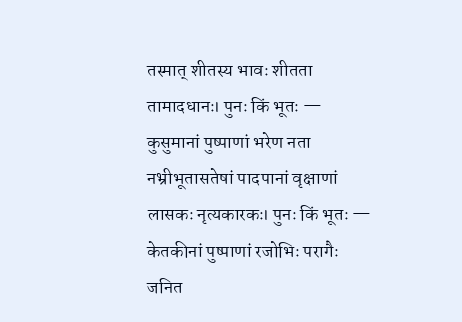तस्मात् शीतस्य भावः शीतता तामादधानः। पुनः किं भूतः — कुसुमानां पुष्पाणां भरेण नता नभ्रीभूतासतेषां पादपानां वृक्षाणां लासकः नृत्यकारकः। पुनः किं भूतः — केतकीनां पुष्पाणां रजोभिः परागैः जनित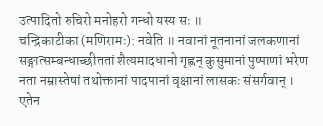उत्पादितो रुचिरो मनोहरो गन्धो यस्य सः ॥
चन्द्रिकाटीका (मणिरामः): नवेति ॥ नवानां नूतनानां जलकणानां सङ्गात्सम्बन्धाच्छीततां शैत्यमादधानो गृह्णन् कुसुमानां पुष्पाणां भरेण नता नम्रास्तेषां तथोक्तानां पादपानां वृक्षानां लासकः संसर्गवान् । एतेन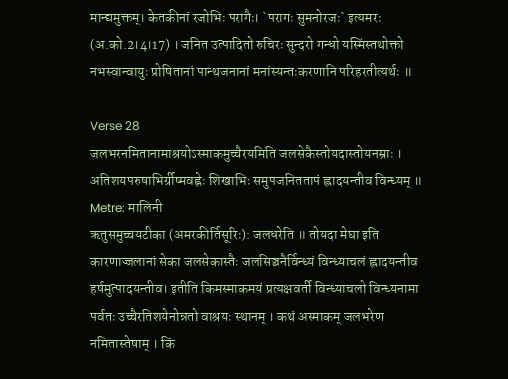मान्द्यमुक्तम्। केतकीनां रजोभिः परागैः। `परागः सुमनोरजः` इत्यमरः (अ.को.2।4।17) । जनित उत्पादितो रुचिरः सुन्दरो गन्धो यस्मिंस्तथोक्तो नभस्वान्वायुः प्रोषितानां पान्थजनानां मनांस्यन्तःकरणानि परिहरतीत्यर्थः ॥

Verse 28
जलभरनमितानामाश्रयोऽस्माकमुच्चैरयमिति जलसेकैस्तोयदास्तोयनम्राः । अतिशयपरुषाभिर्ग्रीष्मवह्नेः शिखाभिः समुपजनिततापं ह्लादयन्तीव विन्ध्यम् ॥
Metre: मालिनी
ऋतुसमुच्चयटीका (अमरकीर्तिसूरिः): जलधरेति ॥ तोयदा मेघा इति कारणाज्जलानां सेका जलसेकास्तैः जलसिञ्चनैर्विन्ध्यं विन्ध्याचलं ह्लादयन्तीव हर्षमुत्पादयन्तीव। इतीति किमस्माकमयं प्रत्यक्षवर्ती विन्ध्याचलो विन्ध्यनामा पर्वतः उच्चैरतिशयेनोन्नतो वाश्रयः स्थानम् । कथं अस्माकम् जलभरेण नमितास्तेषाम् । किं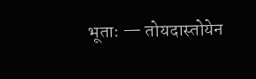भूताः — तोयदास्तोयेन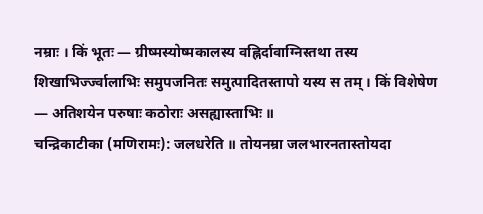नम्राः । किं भूतः — ग्रीष्मस्योष्मकालस्य वह्निर्दावाग्निस्तथा तस्य शिखाभिर्ज्ज्वालाभिः समुपजनितः समुत्पादितस्तापो यस्य स तम् । किं विशेषेण — अतिशयेन परुषाः कठोराः असह्यास्ताभिः ॥
चन्द्रिकाटीका (मणिरामः): जलधरेति ॥ तोयनम्रा जलभारनतास्तोयदा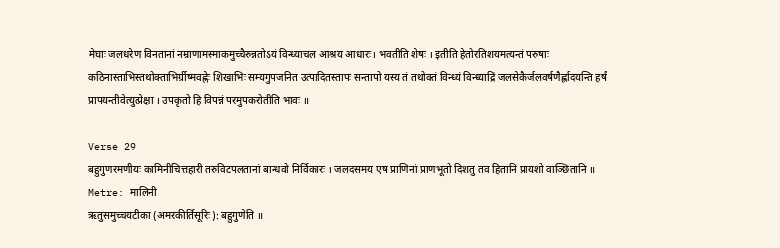मेघाः जलधरेण विनतानां नम्राणामस्माकमुच्चैरुन्नतोऽयं विन्ध्याचल आश्रय आधारः। भवतीति शेषः । इतीति हेतोरतिशयमत्यन्तं परुषाः कठिनास्ताभिस्तथोक्ताभिर्ग्रीष्मवह्नेः शिखाभिः सम्यगुपजनित उत्पादितस्तापः सन्तापो यस्य तं तथोक्तं विन्ध्यं विन्ध्याद्रिं जलसेकैर्जलवर्षणैर्ह्लादयन्ति हर्षं प्रापयन्तीवेत्युत्प्रेक्षा । उपकृतो हि विपन्नं परमुपकरोतीति भावः ॥

Verse 29
बहुगुणरमणीयः कामिनीचित्तहारी तरुविटपलतानां बान्धवो निर्विकारः । जलदसमय एष प्राणिनां प्राणभूतो दिशतु तव हितानि प्रायशो वाञ्छितानि ॥
Metre: मालिनी
ऋतुसमुच्चयटीका (अमरकीर्तिसूरिः): बहुगुणेति ॥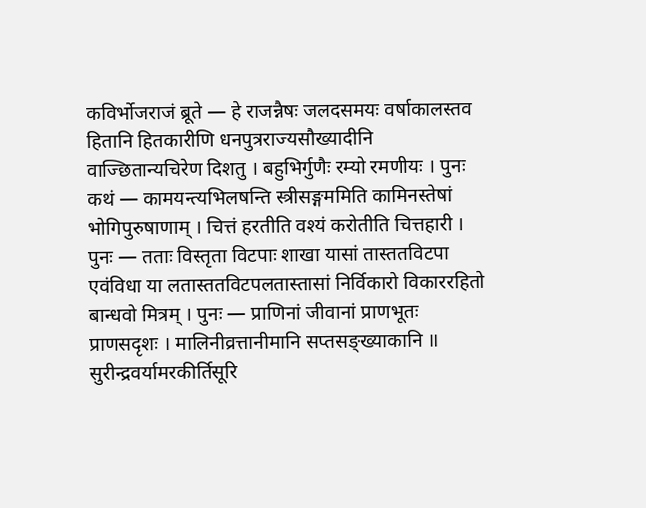कविर्भोजराजं ब्रूते — हे राजन्नैषः जलदसमयः वर्षाकालस्तव हितानि हितकारीणि धनपुत्रराज्यसौख्यादीनि वाज्छितान्यचिरेण दिशतु । बहुभिर्गुणैः रम्यो रमणीयः । पुनः कथं — कामयन्त्यभिलषन्ति स्त्रीसङ्गममिति कामिनस्तेषां भोगिपुरुषाणाम् । चित्तं हरतीति वश्यं करोतीति चित्तहारी । पुनः — तताः विस्तृता विटपाः शाखा यासां तास्ततविटपा एवंविधा या लतास्ततविटपलतास्तासां निर्विकारो विकाररहितो बान्धवो मित्रम् । पुनः — प्राणिनां जीवानां प्राणभूतः प्राणसदृशः । मालिनीव्रत्तानीमानि सप्तसङ्ख्याकानि ॥ सुरीन्द्रवर्यामरकीर्तिसूरि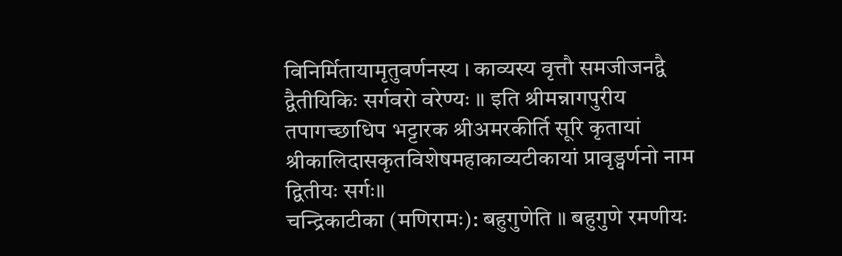विनिर्मितायामृतुवर्णनस्य । काव्यस्य वृत्तौ समजीजनद्वै द्वैतीयिकिः सर्गवरो वरेण्यः ॥ इति श्रीमन्नागपुरीय तपागच्छाधिप भट्टारक श्रीअमरकीर्ति सूरि कृतायां श्रीकालिदासकृतविशेषमहाकाव्यटीकायां प्रावृड्वर्णनो नाम द्वितीयः सर्गः॥
चन्द्रिकाटीका (मणिरामः): बहुगुणेति ॥ बहुगुणे रमणीयः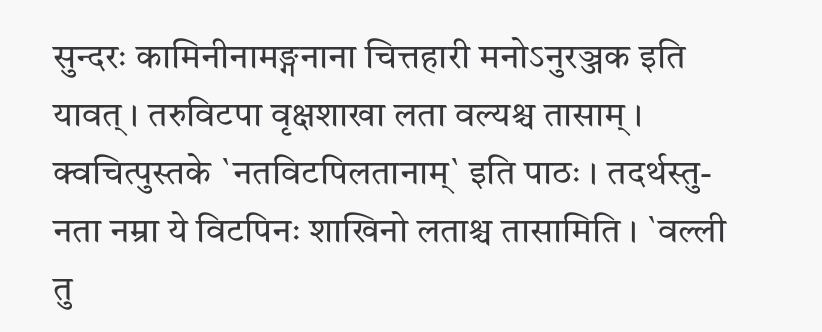सुन्दरः कामिनीनामङ्गनाना चित्तहारी मनोऽनुरञ्जक इति यावत् । तरुविटपा वृक्षशाखा लता वल्यश्च तासाम् । क्वचित्पुस्तके `नतविटपिलतानाम्` इति पाठः । तदर्थस्तु- नता नम्रा ये विटपिनः शाखिनो लताश्च तासामिति । `वल्ली तु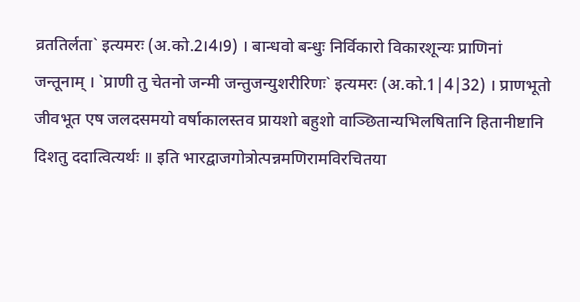व्रततिर्लता` इत्यमरः (अ.को.2।4।9) । बान्धवो बन्धुः निर्विकारो विकारशून्यः प्राणिनां जन्तूनाम् । `प्राणी तु चेतनो जन्मी जन्तुजन्युशरीरिणः` इत्यमरः (अ.को.1|4|32) । प्राणभूतो जीवभूत एष जलदसमयो वर्षाकालस्तव प्रायशो बहुशो वाञ्छितान्यभिलषितानि हितानीष्टानि दिशतु ददात्वित्यर्थः ॥ इति भारद्वाजगोत्रोत्पन्नमणिरामविरचितया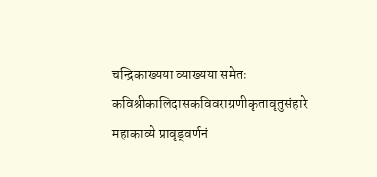चन्द्रिकाख्यया व्याख्यया समेतः कविश्रीकालिदासकविवराग्रणीकृतावृतुसंहारे महाकाव्ये प्रावृड्वर्णनं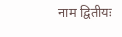नाम द्वितीयः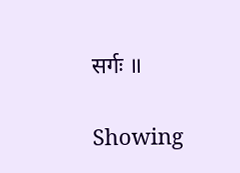सर्गः ॥

Showing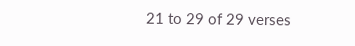21 to 29 of 29 verses